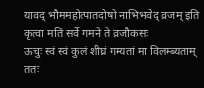यावद् भौममहोत्पातदोषो नाभिभवेद् व्रजम् इति कृत्वा मतिं सर्वे गमने ते व्रजौकसः
ऊचुः स्वं स्वं कुलं शीघ्रं गम्यतां मा विलम्ब्यताम् ततः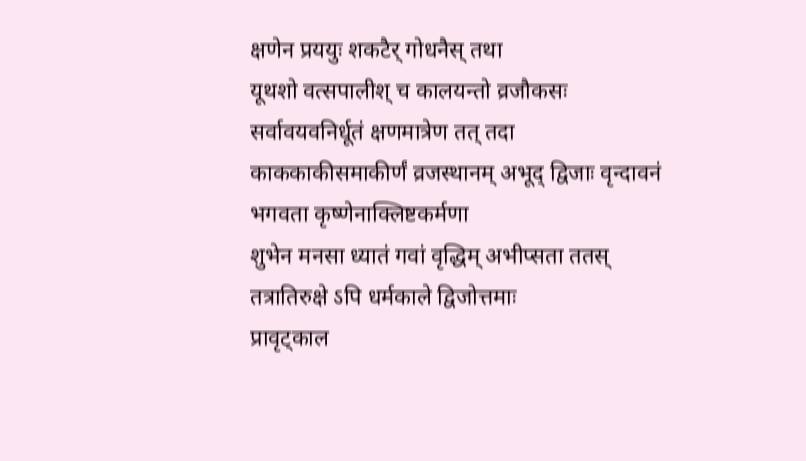क्षणेन प्रययुः शकटैर् गोधनैस् तथा
यूथशो वत्सपालीश् च कालयन्तो व्रजौकसः सर्वावयवनिर्धूतं क्षणमात्रेण तत् तदा
काककाकीसमाकीर्णं व्रजस्थानम् अभूद् द्विजाः वृन्दावनं भगवता कृष्णेनाक्लिष्टकर्मणा
शुभेन मनसा ध्यातं गवां वृद्धिम् अभीप्सता ततस् तत्रातिरुक्षे ऽपि धर्मकाले द्विजोत्तमाः
प्रावृट्काल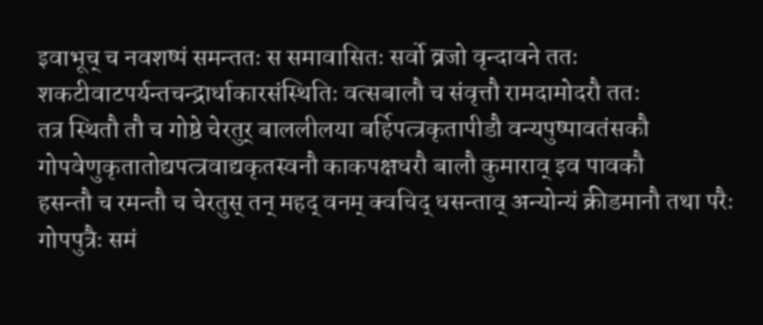इवाभूच् च नवशष्पं समन्ततः स समावासितः सर्वो व्रजो वृन्दावने ततः
शकटीवाटपर्यन्तचन्द्रार्धाकारसंस्थितिः वत्सबालौ च संवृत्तौ रामदामोदरौ ततः
तत्र स्थितौ तौ च गोष्ठे चेरतुर् बाललीलया बर्हिपत्त्रकृतापीडौ वन्यपुष्पावतंसकौ
गोपवेणुकृतातोद्यपत्त्रवाद्यकृतस्वनौ काकपक्षधरौ बालौ कुमाराव् इव पावकौ
हसन्तौ च रमन्तौ च चेरतुस् तन् महद् वनम् क्वचिद् धसन्ताव् अन्योन्यं क्रीडमानौ तथा परैः
गोपपुत्रैः समं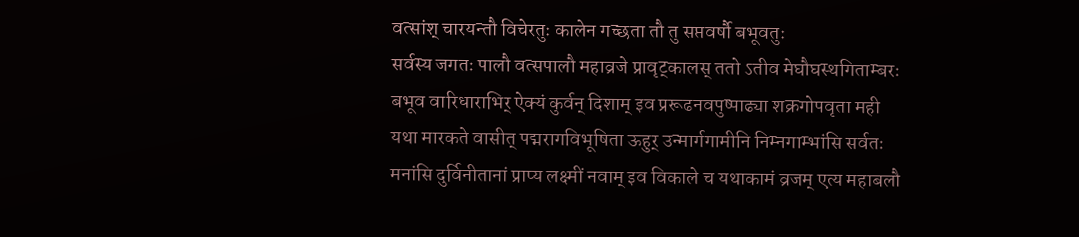वत्सांश् चारयन्तौ विचेरतुः कालेन गच्छता तौ तु सप्तवर्षौ बभूवतुः
सर्वस्य जगतः पालौ वत्सपालौ महाव्रजे प्रावृट्कालस् ततो ऽतीव मेघौघस्थगिताम्बरः
बभूव वारिधाराभिर् ऐक्यं कुर्वन् दिशाम् इव प्ररूढनवपुष्पाढ्या शक्रगोपवृता मही
यथा मारकते वासीत् पद्मरागविभूषिता ऊहुर् उन्मार्गगामीनि निम्नगाम्भांसि सर्वतः
मनांसि दुर्विनीतानां प्राप्य लक्ष्मीं नवाम् इव विकाले च यथाकामं व्रजम् एत्य महाबलौ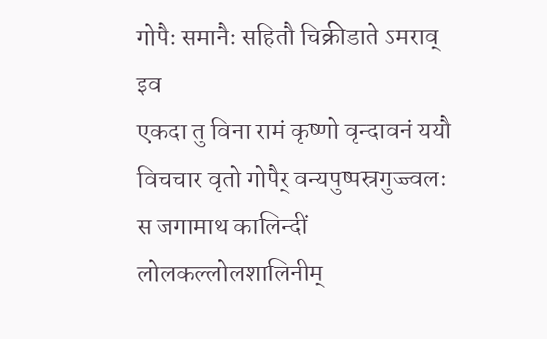गोपैः समानैः सहितौ चिक्रीडाते ऽमराव् इव
एकदा तु विना रामं कृष्णो वृन्दावनं ययौ विचचार वृतो गोपैर् वन्यपुष्पस्रगुज्ज्वलः
स जगामाथ कालिन्दीं लोलकल्लोलशालिनीम्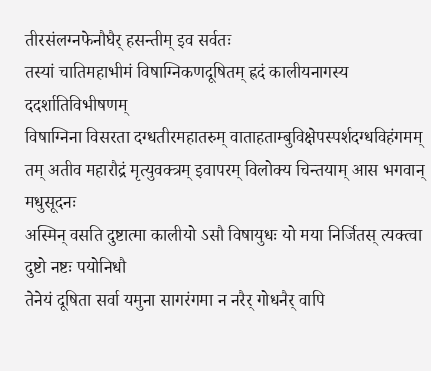तीरसंलग्नफेनौघैर् हसन्तीम् इव सर्वतः
तस्यां चातिमहाभीमं विषाग्निकणदूषितम् ह्रदं कालीयनागस्य ददर्शातिविभीषणम्
विषाग्निना विसरता दग्धतीरमहातरुम् वाताहताम्बुविक्षेपस्पर्शदग्धविहंगमम्
तम् अतीव महारौद्रं मृत्युवक्त्रम् इवापरम् विलोक्य चिन्तयाम् आस भगवान् मधुसूदनः
अस्मिन् वसति दुष्टात्मा कालीयो ऽसौ विषायुधः यो मया निर्जितस् त्यक्त्वा दुष्टो नष्टः पयोनिधौ
तेनेयं दूषिता सर्वा यमुना सागरंगमा न नरैर् गोधनैर् वापि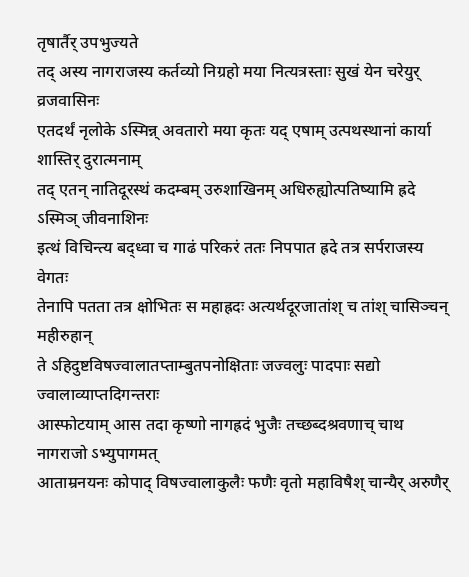तृषार्तैर् उपभुज्यते
तद् अस्य नागराजस्य कर्तव्यो निग्रहो मया नित्यत्रस्ताः सुखं येन चरेयुर् व्रजवासिनः
एतदर्थं नृलोके ऽस्मिन्न् अवतारो मया कृतः यद् एषाम् उत्पथस्थानां कार्या शास्तिर् दुरात्मनाम्
तद् एतन् नातिदूरस्थं कदम्बम् उरुशाखिनम् अधिरुह्योत्पतिष्यामि ह्रदे ऽस्मिञ् जीवनाशिनः
इत्थं विचिन्त्य बद्ध्वा च गाढं परिकरं ततः निपपात ह्रदे तत्र सर्पराजस्य वेगतः
तेनापि पतता तत्र क्षोभितः स महाह्रदः अत्यर्थदूरजातांश् च तांश् चासिञ्चन् महीरुहान्
ते ऽहिदुष्टविषज्वालातप्ताम्बुतपनोक्षिताः जज्वलुः पादपाः सद्यो ज्वालाव्याप्तदिगन्तराः
आस्फोटयाम् आस तदा कृष्णो नागह्रदं भुजैः तच्छब्दश्रवणाच् चाथ नागराजो ऽभ्युपागमत्
आताम्रनयनः कोपाद् विषज्वालाकुलैः फणैः वृतो महाविषैश् चान्यैर् अरुणैर्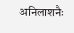अनिलाशनैः